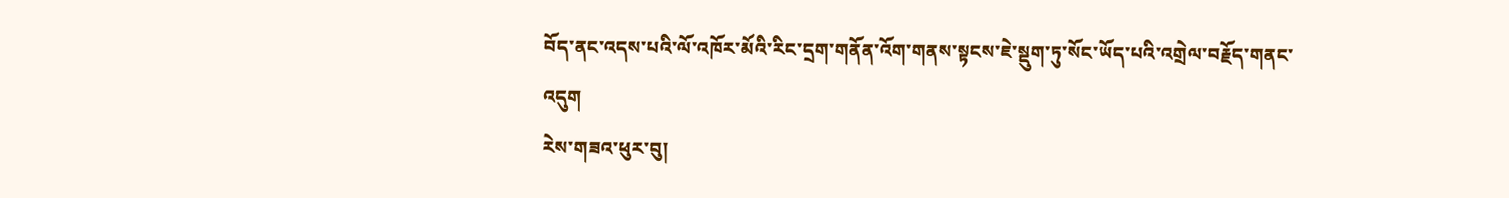བོད་ནང་འདས་པའི་ལོ་འཁོར་མོའི་རིང་དྲག་གནོན་འོག་གནས་སྟངས་ཇེ་སྡུག་ཏུ་སོང་ཡོད་པའི་འགྲེལ་བརྗོད་གནང་འདུག
རེས་གཟའ་ཕུར་བུ།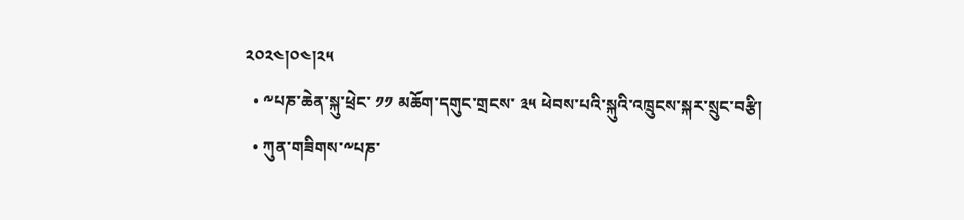༢༠༢༤།༠༤།༢༥
  • ༸པཎ་ཆེན་སྐུ་ཕྲེང་ ༡༡ མཆོག་དགུང་གྲངས་ ༣༥ ཕེབས་པའི་སྐུའི་འཁྲུངས་སྐར་སྲུང་བརྩི།
  • ཀུན་གཟིགས་༸པཎ་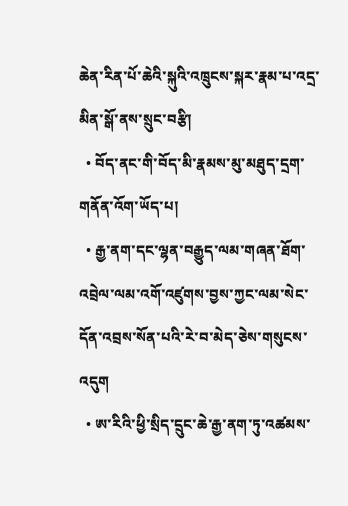ཆེན་རིན་པོ་ཆེའི་སྐུའི་འཁྲུངས་སྐར་རྣམ་པ་འདྲ་མིན་སྒོ་ནས་སྲུང་བརྩི།
  • བོད་ནང་གི་བོད་མི་རྣམས་མུ་མཐུད་དྲག་གནོན་འོག་ཡོད་པ།
  • རྒྱ་ནག་དང་ལྷན་བརྒྱུད་ལམ་གཞན་ཐོག་འབྲེལ་ལམ་འགོ་འཛུགས་བྱས་ཀྱང་ལམ་སེང་དོན་འབྲས་སོན་པའི་རེ་བ་མེད་ཅེས་གསུངས་འདུག
  • ཨ་རིའི་ཕྱི་སྲིད་དྲུང་ཆེ་རྒྱ་ནག་ཏུ་འཚམས་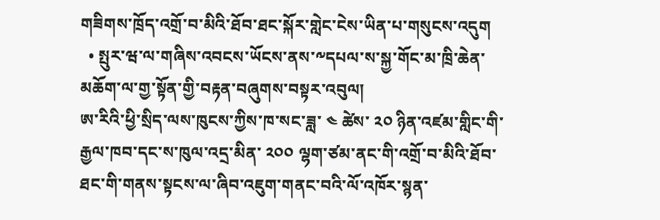གཟིགས་ཁྲོད་འགྲོ་བ་མིའི་ཐོབ་ཐང་སྐོར་གླེང་ངེས་ཡིན་པ་གསུངས་འདུག
  • སྤུར་ཝ་ལ་གཞིས་འབངས་ཡོངས་ནས་༸དཔལ་ས་སྐྱ་གོང་མ་ཁྲི་ཆེན་མཆོག་ལ་གྱ་སྟོན་གྱི་བརྟན་བཞུགས་བསྟར་འབུལ།
ཨ་རིའི་ཕྱི་སྲིད་ལས་ཁུངས་ཀྱིས་ཁ་སང་ཟླ་ ༤ ཚེས་ ༢༠ ཉིན་འཛམ་གླིང་གི་རྒྱལ་ཁབ་དང་ས་ཁུལ་འདྲ་མིན་ ༢༠༠ ལྷག་ཙམ་ནང་གི་འགྲོ་བ་མིའི་ཐོབ་ཐང་གི་གནས་སྟངས་ལ་ཞིབ་འཇུག་གནང་བའི་ལོ་འཁོར་སྙན་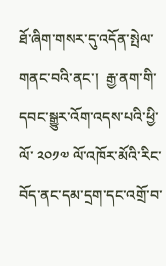ཐོ་ཞིག་གསར་དུ་འདོན་སྤེལ་གནང་བའི་ནང་།  རྒྱ་ནག་གི་དབང་སྒྱུར་འོག་འདས་པའི་ཕྱི་ལོ་ ༢༠༡༧ ལོ་འཁོར་མོའི་རིང་བོད་ནང་དམ་དྲག་དང་འགྲོ་བ་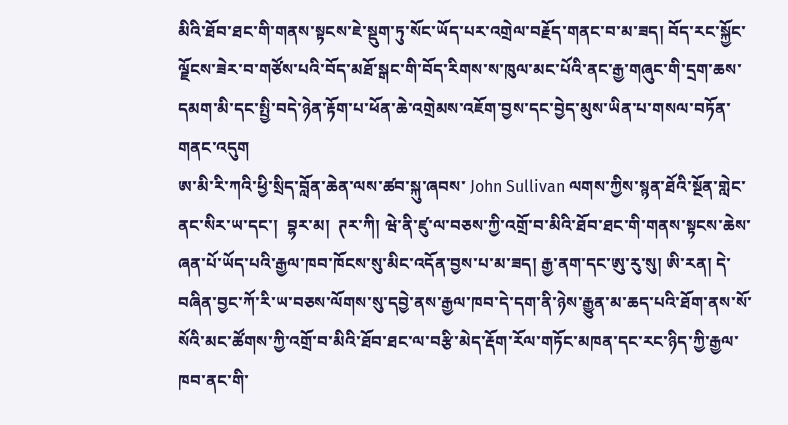མིའི་ཐོབ་ཐང་གི་གནས་སྟངས་ཇེ་སྡུག་ཏུ་སོང་ཡོད་པར་འགྲེལ་བརྗོད་གནང་བ་མ་ཟད། བོད་རང་སྐྱོང་ལྗོངས་ཟེར་བ་གཙོས་པའི་བོད་མཐོ་སྒང་གི་བོད་རིགས་ས་ཁུལ་མང་པོའི་ནང་རྒྱ་གཞུང་གི་དྲག་ཆས་དམག་མི་དང་སྤྱི་བདེ་ཉེན་རྟོག་པ་ཕོན་ཆེ་འགྲེམས་འཇོག་བྱས་དང་བྱེད་མུས་ཡིན་པ་གསལ་བཏོན་གནང་འདུག
ཨ་མི་རི་ཀའི་ཕྱི་སྲིད་བློན་ཆེན་ལས་ཚབ་སྐུ་ཞབས་ John Sullivan ལགས་ཀྱིས་སྙན་ཐོའི་སྔོན་གླེང་ནང་སིར་ཡ་དང་།  བྷར་མ།  ཊར་ཀི། ཝེ་ནི་ཛུ་ལ་བཅས་ཀྱི་འགྲོ་བ་མིའི་ཐོབ་ཐང་གི་གནས་སྟངས་ཆེས་ཞན་པོ་ཡོད་པའི་རྒྱལ་ཁབ་ཁོངས་སུ་མིང་འདོན་བྱས་པ་མ་ཟད། རྒྱ་ནག་དང་ཨུ་རུ་སུ། ཨི་རན། དེ་བཞིན་བྱང་ཀོ་རི་ཡ་བཅས་ལོགས་སུ་དབྱེ་ནས་རྒྱལ་ཁབ་དེ་དག་ནི་ཉེས་རྒྱུན་མ་ཆད་པའི་ཐོག་ནས་སོ་སོའི་མང་ཚོགས་ཀྱི་འགྲོ་བ་མིའི་ཐོབ་ཐང་ལ་བརྩི་མེད་རྡོག་རོལ་གཏོང་མཁན་དང་རང་ཉིད་ཀྱི་རྒྱལ་ཁབ་ནང་གི་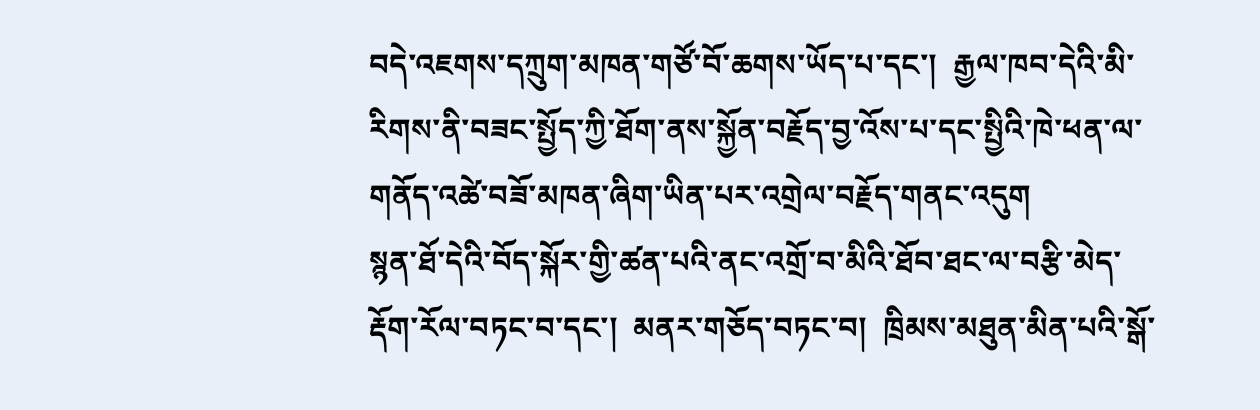བདེ་འཇགས་དཀྲུག་མཁན་གཙོ་བོ་ཆགས་ཡོད་པ་དང་།  རྒྱལ་ཁབ་དེའི་མི་རིགས་ནི་བཟང་སྤྱོད་ཀྱི་ཐོག་ནས་སྐྱོན་བརྗོད་བྱ་འོས་པ་དང་སྤྱིའི་ཁེ་ཕན་ལ་གནོད་འཚེ་བཟོ་མཁན་ཞིག་ཡིན་པར་འགྲེལ་བརྗོད་གནང་འདུག
སྙན་ཐོ་དེའི་བོད་སྐོར་གྱི་ཚན་པའི་ནང་འགྲོ་བ་མིའི་ཐོབ་ཐང་ལ་བརྩི་མེད་རྡོག་རོལ་བཏང་བ་དང་།  མནར་གཅོད་བཏང་བ།  ཁྲིམས་མཐུན་མིན་པའི་སྒོ་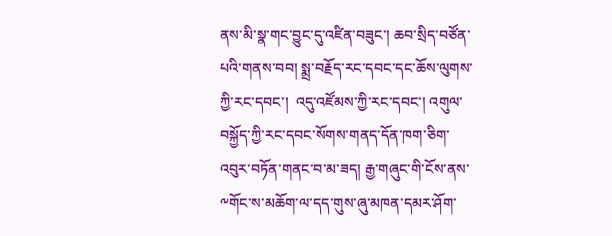ནས་མི་སྣ་གང་བྱུང་དུ་འཛིན་བཟུང་། ཆབ་སྲིད་བཙོན་པའི་གནས་བབ། སྨྲ་བརྗོད་རང་དབང་དང་ཆོས་ལུགས་ཀྱི་རང་དབང་།  འདུ་འཛོམས་ཀྱི་རང་དབང་། འགུལ་བསྐྱོད་ཀྱི་རང་དབང་སོགས་གནད་དོན་ཁག་ཅིག་འབུར་བཏོན་གནང་བ་མ་ཟད། རྒྱ་གཞུང་གི་ངོས་ནས་༸གོང་ས་མཆོག་ལ་དད་གུས་ཞུ་མཁན་དམར་ཤོག་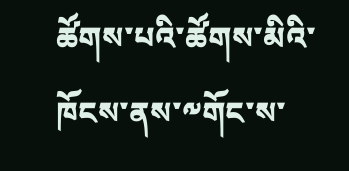ཚོགས་པའི་ཚོགས་མིའི་ཁོངས་ནས་༸གོང་ས་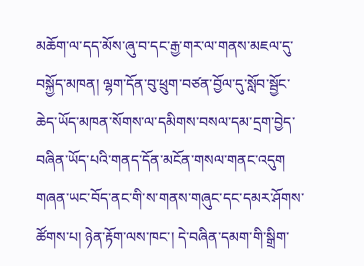མཆོག་ལ་དད་མོས་ཞུ་བ་དང་རྒྱ་གར་ལ་གནས་མཇལ་དུ་བསྐྱོད་མཁན། ལྷག་དོན་བུ་ཕྲུག་བཙན་བྱོལ་དུ་སློབ་སྦྱོང་ཆེད་ཡོད་མཁན་སོགས་ལ་དམིགས་བསལ་དམ་དྲག་བྱེད་བཞིན་ཡོད་པའི་གནད་དོན་མངོན་གསལ་གནང་འདུག
གཞན་ཡང་བོད་ནང་གི་ས་གནས་གཞུང་དང་དམར་ཤོགས་ཚོགས་པ། ཉེན་རྟོག་ལས་ཁང་། དེ་བཞིན་དམག་གི་སྒྲིག་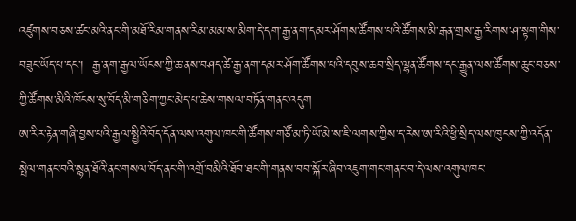འཛུགས་བཅས་ཚང་མའི་ནང་གི་མཐོ་རིམ་གནས་རིམ་མམ་ས་མིག་དེ་དག་རྒྱ་ནག་དམར་ཤོགས་ཚོགས་པའི་ཚོགས་མི་རྒན་གྲས་རྒྱ་རིགས་ཤ་སྟག་གིས་བཟུང་ཡོད་པ་དང་།  རྒྱ་ནག་རྒྱལ་ཡོངས་ཀྱི་ཆ་ནས་བཤད་ཚེ་རྒྱ་ནག་དམར་ཤོག་ཚོགས་པའི་དབུས་ཆབ་སྲིད་ལྷན་ཚོགས་དང་རྒྱུན་ལས་ཚོགས་ཆུང་བཅས་ཀྱི་ཚོགས་མིའི་ཁོངས་སུ་བོད་མི་གཅིག་ཀྱང་མེད་པ་ཆེས་གསལ་བཏོན་གནང་འདུག
ཨ་རིར་རྟེན་གཞི་བྱས་པའི་རྒྱལ་སྤྱིའི་བོད་དོན་ལས་འགུལ་ཁང་གི་ཚོགས་གཙོ་མ་ཏི་ཡོ་མེ་ས་ཇི་ལགས་ཀྱིས་ད་རེས་ཨ་རིའི་ཕྱི་སྲིད་ལས་ཁུངས་ཀྱི་འདོན་སྤེལ་གནང་བའི་སྙན་ཐོའི་ནང་གསལ་བོད་ནང་གི་འགྲོ་བམིའི་ཐོབ་ཐང་གི་གནས་བབ་སྐོར་ཞིབ་འཇུག་གང་གནང་བ་དེ་ལས་འགུལ་ཁང་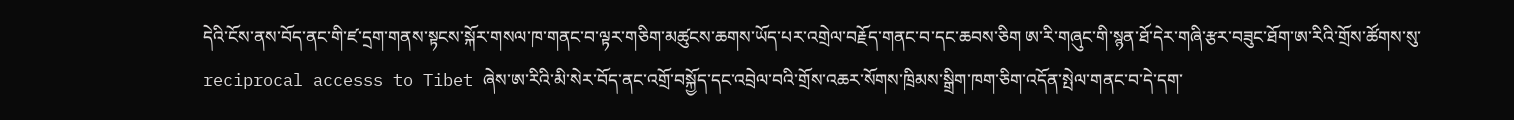དེའི་ངོས་ནས་བོད་ནང་གི་ཛ་དྲག་གནས་སྟངས་སྐོར་གསལ་ཁ་གནང་བ་ལྟར་གཅིག་མཚུངས་ཆགས་ཡོད་པར་འགྲེལ་བརྗོད་གནང་བ་དང་ཆབས་ཅིག ཨ་རི་གཞུང་གི་སྙན་ཐོ་དེར་གཞི་རྩར་བཟུང་ཐོག་ཨ་རིའི་གྲོས་ཚོགས་སུ་ reciprocal accesss to Tibet ཞེས་ཨ་རིའི་མི་སེར་བོད་ནང་འགྲོ་བསྐྱོད་དང་འབྲེལ་བའི་གྲོས་འཆར་སོགས་ཁྲིམས་སྒྲིག་ཁག་ཅིག་འདོན་སྤེལ་གནང་བ་དེ་དག་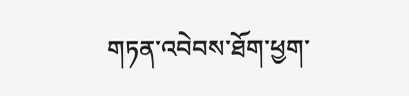གཏན་འབེབས་ཐོག་ཕྱག་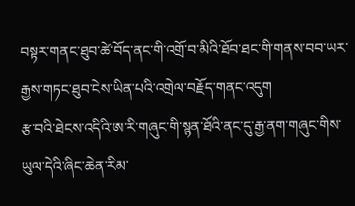བསྟར་གནང་ཐུབ་ཚེ་བོད་ནང་གི་འགྲོ་བ་མིའི་ཐོབ་ཐང་གི་གནས་བབ་ཡར་རྒྱས་གཏང་ཐུབ་ངེས་ཡིན་པའི་འགྲེལ་བརྗོད་གནང་འདུག
རྩ་བའི་ཐེངས་འདིའི་ཨ་རི་གཞུང་གི་སྙན་ཐོའི་ནང་དུ་རྒྱ་ནག་གཞུང་གིས་ཡུལ་དེའི་ཞིང་ཆེན་རིམ་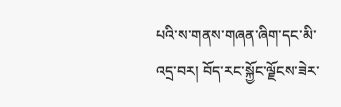པའི་ས་གནས་གཞན་ཞིག་དང་མི་འདྲ་བར། བོད་རང་སྐྱོང་ལྗོངས་ཟེར་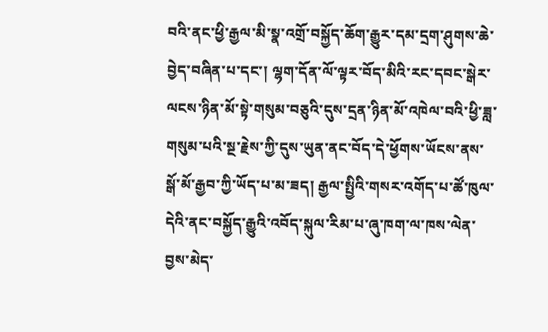བའི་ནང་ཕྱི་རྒྱལ་མི་སྣ་འགྲོ་བསྐྱོད་ཆོག་རྒྱུར་དམ་དྲག་ཤུགས་ཆེ་བྱེད་བཞིན་པ་དང་། ལྷག་དོན་ལོ་ལྟར་བོད་མིའི་རང་དབང་སྒེར་ལངས་ཉིན་མོ་སྟེ་གསུམ་བཅུའི་དུས་དྲན་ཉིན་མོ་འཁེལ་བའི་ཕྱི་ཟླ་གསུམ་པའི་སྔ་རྗེས་ཀྱི་དུས་ཡུན་ནང་བོད་དེ་ཕྱོགས་ཡོངས་ནས་སྒོ་མོ་རྒྱབ་ཀྱི་ཡོད་པ་མ་ཟད། རྒྱལ་སྤྱིའི་གསར་འགོད་པ་ཚོ་ཁུལ་དེའི་ནང་བསྐྱོད་རྒྱུའི་འབོད་སྐུལ་རིམ་པ་ཞུ་ཁག་ལ་ཁས་ལེན་བྱས་མེད་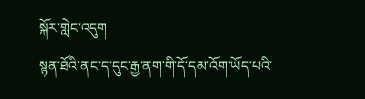སྐོར་གླེང་འདུག
སྙན་ཐོའི་ནང་ད་དུང་རྒྱ་ནག་གི་དོ་དམ་འོག་ཡོད་པའི་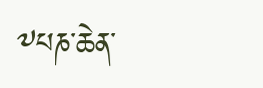༸པཎ་ཆེན་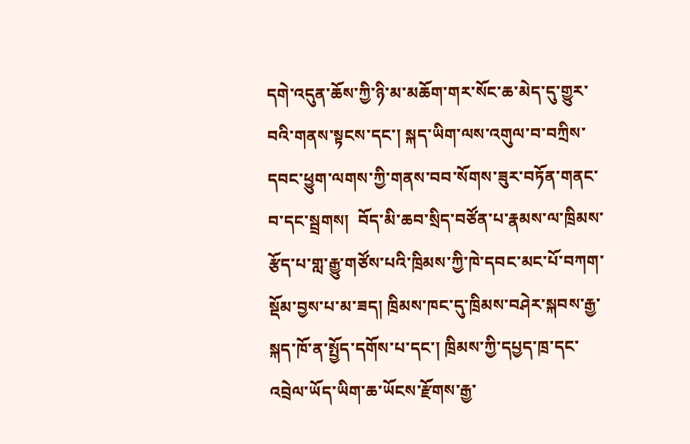དགེ་འདུན་ཆོས་ཀྱི་ཉི་མ་མཆོག་གར་སོང་ཆ་མེད་དུ་གྱུར་བའི་གནས་སྟངས་དང་། སྐད་ཡིག་ལས་འགུལ་བ་བཀྲིས་དབང་ཕྱུག་ལགས་ཀྱི་གནས་བབ་སོགས་ཟུར་བཏོན་གནང་བ་དང་སྦྲགས།  བོད་མི་ཆབ་སྲིད་བཙོན་པ་རྣམས་ལ་ཁྲིམས་རྩོད་པ་གླ་རྒྱུ་གཙོས་པའི་ཁྲིམས་ཀྱི་ཁེ་དབང་མང་པོ་བཀག་སྡོམ་བྱས་པ་མ་ཟད། ཁྲིམས་ཁང་དུ་ཁྲིམས་བཤེར་སྐབས་རྒྱ་སྐད་ཁོ་ན་སྤྱོད་དགོས་པ་དང་། ཁྲིམས་ཀྱི་དཔྱད་ཁྲ་དང་འབྲེལ་ཡོད་ཡིག་ཆ་ཡོངས་རྫོགས་རྒྱ་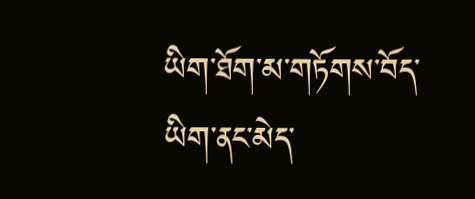ཡིག་ཐོག་མ་གཏོགས་བོད་ཡིག་ནང་མེད་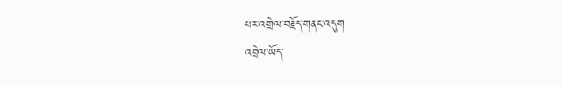པར་འགྲེལ་བརྗོད་གནང་འདུག
འབྲེལ་ཡོད་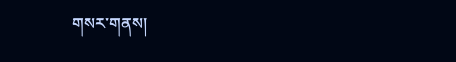གསར་གནས།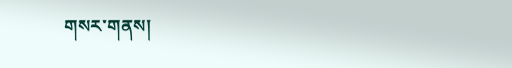གསར་གནས།